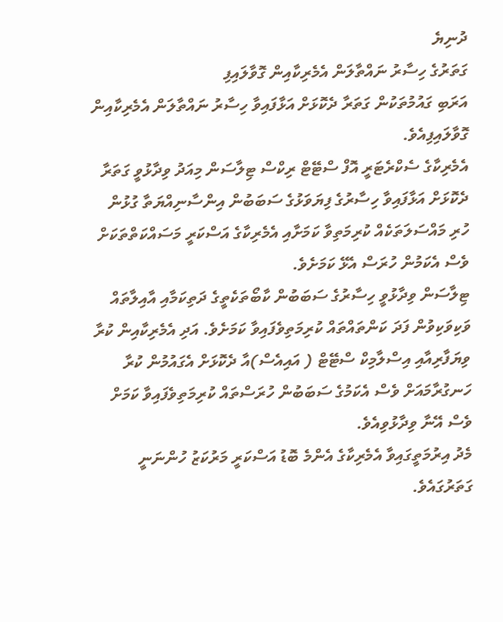ދުނިޔެ
ގަތަރުގެ ހިސާރު ނައްތާލަން އެމެރިކާއިން ގޮވާލައިފި
އަރަބި ގައުމުތަކުން ގަތަރާ ދެކޮޅަށް އަޅާފައިވާ ހިސާރު ނައްތާލަން އެމެރިކާއިން ގޮވާލައިފިއެވެ.
އެމެރިކާގެ ސެކްރެޓަރީ އޮފް ސްޓޭޓް ރިކްސް ޓިލާސަން މިއަދު ވިދާޅުވީ ގަތަރާ ދެކޮޅަށް އަޅާފައިވާ ހިސާރުގެ ފިޔަވަޅުގެ ސަބަބުން އިންސާނިއްޔަތާ ގުޅުން ހުރި މައްސަލަތަކެއް ކުރިމަތިވާ ކަމަށާއި އެމެރިކާގެ އަސްކަރީ މަސައްކަތްތަކަށް ވެސް އެކަމުން ހުރަސް އެޅޭ ކަމަށެވެ.
ޓިލާސަން ވިދާޅުވީ ހިސާރުގެ ސަބަބުން ކާބޯތަކެތީގެ ދަތިކަމާއި އާއިލާތައް ވަކިވަކިވުން ފަދަ ކަންތައްތައް ކުރިމަތިވެފައިވާ ކަމަށެވެ. އަދި އެމެރިކާއިން ކުރާ ވިޔަފާރިއާއި އިސްލާމިކް ސްޓޭޓް ( އައިއެސް)އާ ދެކޮޅަށް އެގައުމުން ކުރާ ހަނގުރާމައަށް ވެސް އެކަމުގެ ސަބަބުން ހުރަސްތައް ކުރިމަތިވެފައިވާ ކަމަށް ވެސް އޭނާ ވިދާޅުވިއެވެ.
މެދު އިރުމަތީގައިވާ އެމެރިކާގެ އެންމެ ބޮޑު އަސްކަރީ މަރުކަޒު ހުންނަނީ ގަތަރުގައެވެ.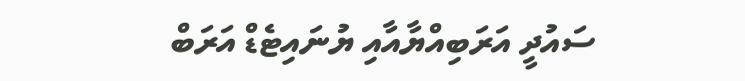ސައުދީ އަރަބިއްޔާއާއި ޔުނައިޓެޑް އަރަބް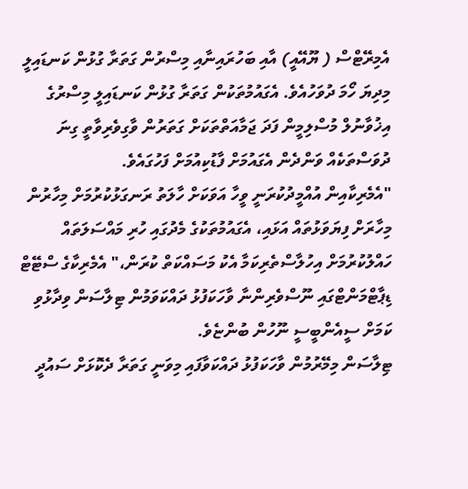އެމިރޭޓްސް ( ޔޫއޭއީ) އާއި ބަހުރައިނާއި މިސްރުން ގަތަރާ ގުޅުން ކަނޑައިލީ މިދިޔަ ހޯމަ ދުވަހުއެވެ. އެގައުމުތަކުން ގަތަރާ ގުޅުން ކަނޑައިލީ މިސްރުގެ އިޚުވާނުލް މުސްލިމީން ފަދަ ޖަމާއަތްތަކަށް ގަތަރުން ވާގިވެރިވާތީ ގިނަ ދުވަސްތަކެއް ވަންދެން އެގައުމަށް ފާޑުކިއުމަށް ފަހުގައެވެ.
"އެމެރިކާއިން އުއްމީދުކުރަނީ ވީހާ އަވަކަށް ހާލަތު ރަނގަޅުކުރުމަށް މިހާރުން މިހާރަށް ފިޔަވަޅުތައް އަޅައި، އެގައުމުތަކުގެ މެދުގައި ހުރި މައްސަލަތައް ހައްލުކުރުމަށް އިހުލާސްތެރިކަމާ އެކު މަސައްކަތް ކުރަން،" އެމެރިކާގެ ސްޓޭޓް ޑިޕާޓްމަންޓްގައި ނޫސްވެރިންނާ ވާހަކަފުޅު ދައްކަވަމުން ޓިލާސަން ވިދާޅުވި ކަމަށް ސީއެންބީސީ ނޫހުން ބުންޏެވެ.
ޓިލާސަން މިމޭރުމުން ވާހަކަފުޅު ދައްކަވާފައި މިވަނީ ގަތަރާ ދެކޮޅަށް ސައުދީ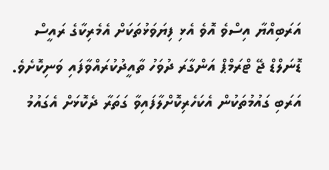އަރަބިއްޔާ އިސްވެ އޮވެ އެޅި ފިޔަވަޅުތަކަށް އެމެރިކާގެ ރައީސް ޑޮނަލްޑް ޖޭ ޓްރަމްޕް އަންގާރަ ދުވަހު ތާއީދުކުރައްވާފައި ވަނިކޮށެވެ.
އަރަބި ގައުމުތަކުން އެކަހެރިކޮށްލާފައިވާ ގަތަރާ ދެކޮޅަށް އެގައުމު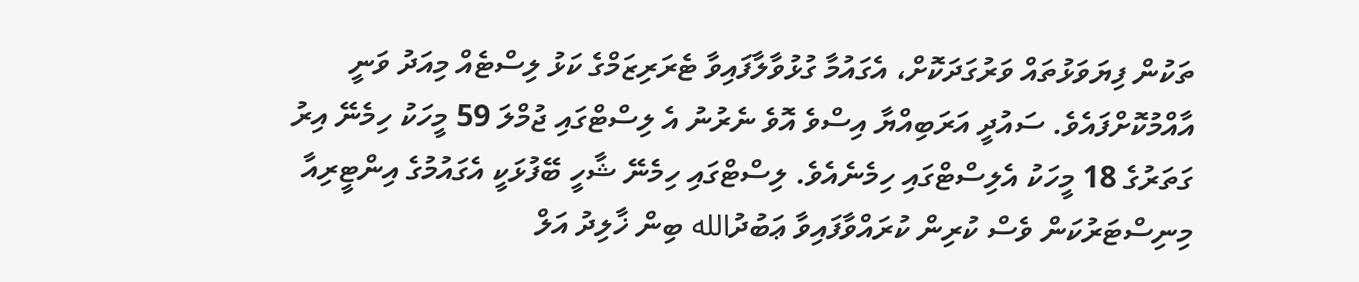ތަކުން ފިޔަވަޅުތައް ވަރުގަދަކޮށް، އެގައުމާ ގުޅުވާލާފައިވާ ޓެރަރިޒަމްގެ ކަޅު ލިސްޓެއް މިއަދު ވަނީ އާއްމުކޮށްފައެވެ. ސައުދީ އަރަބިއްޔާ އިސްވެ އޮވެ ނެރުނު އެ ލިސްޓްގައި ޖުމްލަ 59 މީހަކު ހިމެނޭ އިރު ގަތަރުގެ 18 މީހަކު އެލިސްޓްގައި ހިމެނެއެވެ. ލިސްޓްގައި ހިމެނޭ ޝާހީ ބޭފުޅަކީ އެގައުމުގެ އިންޓީރިއާ މިނިސްޓަރުކަން ވެސް ކުރިން ކުރައްވާފައިވާ ޢަބުދުالله ބިން ޚާލިދު އަލް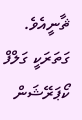ޘާނީއެވެ.
ގަތަރަކީ ގަލްފް ކޯޕަރޭޝަން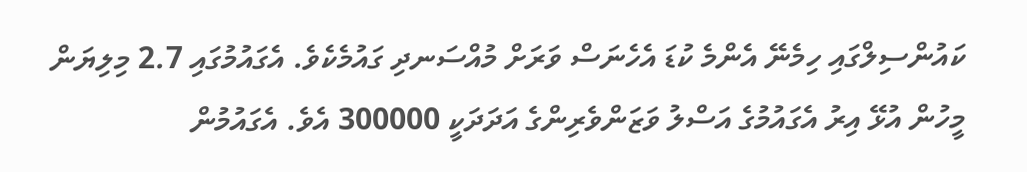ކައުންސިލްގައި ހިމެނޭ އެންމެ ކުޑަ އެހެނަސް ވަރަށް މުއްސަނދި ގައުމެކެވެ. އެގައުމުގައި 2.7 މިލިޔަން މީހުން އުޅޭ އިރު އެގައުމުގެ އަސްލު ވަޒަންވެރިންގެ އަދަދަކީ 300000 އެވެ. އެގައުމުން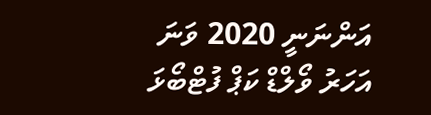އަންނަނީ 2020 ވަނަ އަހަރު ވޯލްޑް ކަޕް ފުޓްބޯޅަ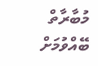މުބާރާތް ބޭއްވުމަށް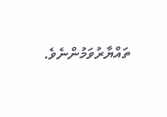ތައްޔާރުވަމުންނެވެ.